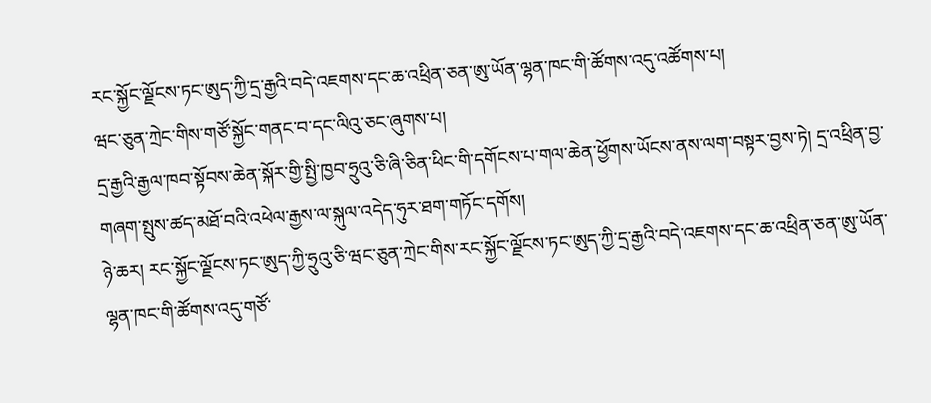རང་སྐྱོང་ལྗོངས་ཏང་ཨུད་ཀྱི་དྲ་རྒྱའི་བདེ་འཇགས་དང་ཆ་འཕྲིན་ཅན་ཨུ་ཡོན་ལྷན་ཁང་གི་ཚོགས་འདུ་འཚོགས་པ།
ཝང་ཅུན་ཀྲེང་གིས་གཙོ་སྐྱོང་གནང་བ་དང་ལིའུ་ཅང་ཞུགས་པ།
དྲ་རྒྱའི་རྒྱལ་ཁབ་སྟོབས་ཆེན་སྐོར་གྱི་སྤྱི་ཁྱབ་ཧྲུའུ་ཅི་ཞི་ཅིན་ཕིང་གི་དགོངས་པ་གལ་ཆེན་ཕྱོགས་ཡོངས་ནས་ལག་བསྟར་བྱས་ཏེ། དྲ་འཕྲིན་བྱ་གཞག་སྤུས་ཚད་མཐོ་བའི་འཕེལ་རྒྱས་ལ་སྐུལ་འདེད་ཧུར་ཐག་གཏོང་དགོས།
ཉེ་ཆར། རང་སྐྱོང་ལྗོངས་ཏང་ཨུད་ཀྱི་ཧྲུའུ་ཅི་ཝང་ཅུན་ཀྲེང་གིས་རང་སྐྱོང་ལྗོངས་ཏང་ཨུད་ཀྱི་དྲ་རྒྱའི་བདེ་འཇགས་དང་ཆ་འཕྲིན་ཅན་ཨུ་ཡོན་ལྷན་ཁང་གི་ཚོགས་འདུ་གཙོ་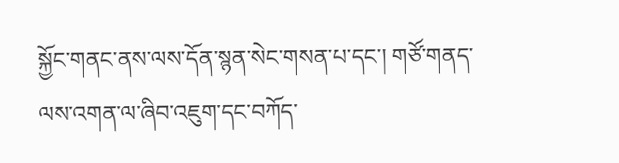སྐྱོང་གནང་ནས་ལས་དོན་སྙན་སེང་གསན་པ་དང་། གཙོ་གནད་ལས་འགན་ལ་ཞིབ་འཇུག་དང་བཀོད་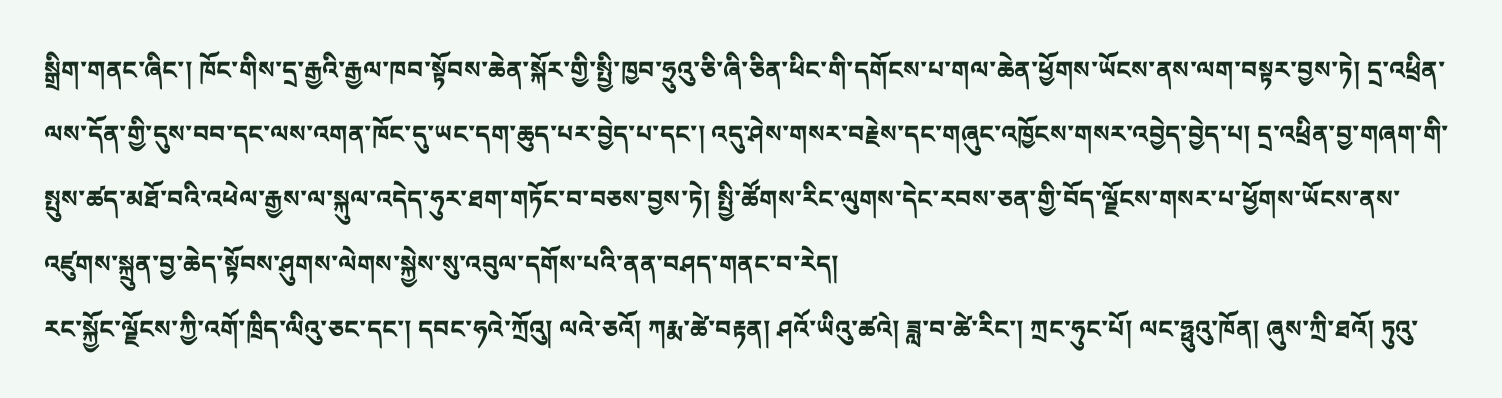སྒྲིག་གནང་ཞིང་། ཁོང་གིས་དྲ་རྒྱའི་རྒྱལ་ཁབ་སྟོབས་ཆེན་སྐོར་གྱི་སྤྱི་ཁྱབ་ཧྲུའུ་ཅི་ཞི་ཅིན་ཕིང་གི་དགོངས་པ་གལ་ཆེན་ཕྱོགས་ཡོངས་ནས་ལག་བསྟར་བྱས་ཏེ། དྲ་འཕྲིན་ལས་དོན་གྱི་དུས་བབ་དང་ལས་འགན་ཁོང་དུ་ཡང་དག་ཆུད་པར་བྱེད་པ་དང་། འདུ་ཤེས་གསར་བརྗེས་དང་གཞུང་འཁྱོངས་གསར་འབྱེད་བྱེད་པ། དྲ་འཕྲིན་བྱ་གཞག་གི་སྤུས་ཚད་མཐོ་བའི་འཕེལ་རྒྱས་ལ་སྐུལ་འདེད་ཧུར་ཐག་གཏོང་བ་བཅས་བྱས་ཏེ། སྤྱི་ཚོགས་རིང་ལུགས་དེང་རབས་ཅན་གྱི་བོད་ལྗོངས་གསར་པ་ཕྱོགས་ཡོངས་ནས་འཛུགས་སྐྲུན་བྱ་ཆེད་སྟོབས་ཤུགས་ལེགས་སྐྱེས་སུ་འབུལ་དགོས་པའི་ནན་བཤད་གནང་བ་རེད།
རང་སྐྱོང་ལྗོངས་ཀྱི་འགོ་ཁྲིད་ལིའུ་ཅང་དང་། དབང་ཧའེ་ཀྲོའུ། ལའེ་ཅའོ། ཀརྨ་ཚེ་བརྟན། ཤའོ་ཡིའུ་ཚའེ། ཟླ་བ་ཚེ་རིང་། ཀྲང་ཧུང་པོ། ལང་ཧྥུའུ་ཁོན། ཞུས་ཀྲི་ཐའོ། ཏུའུ་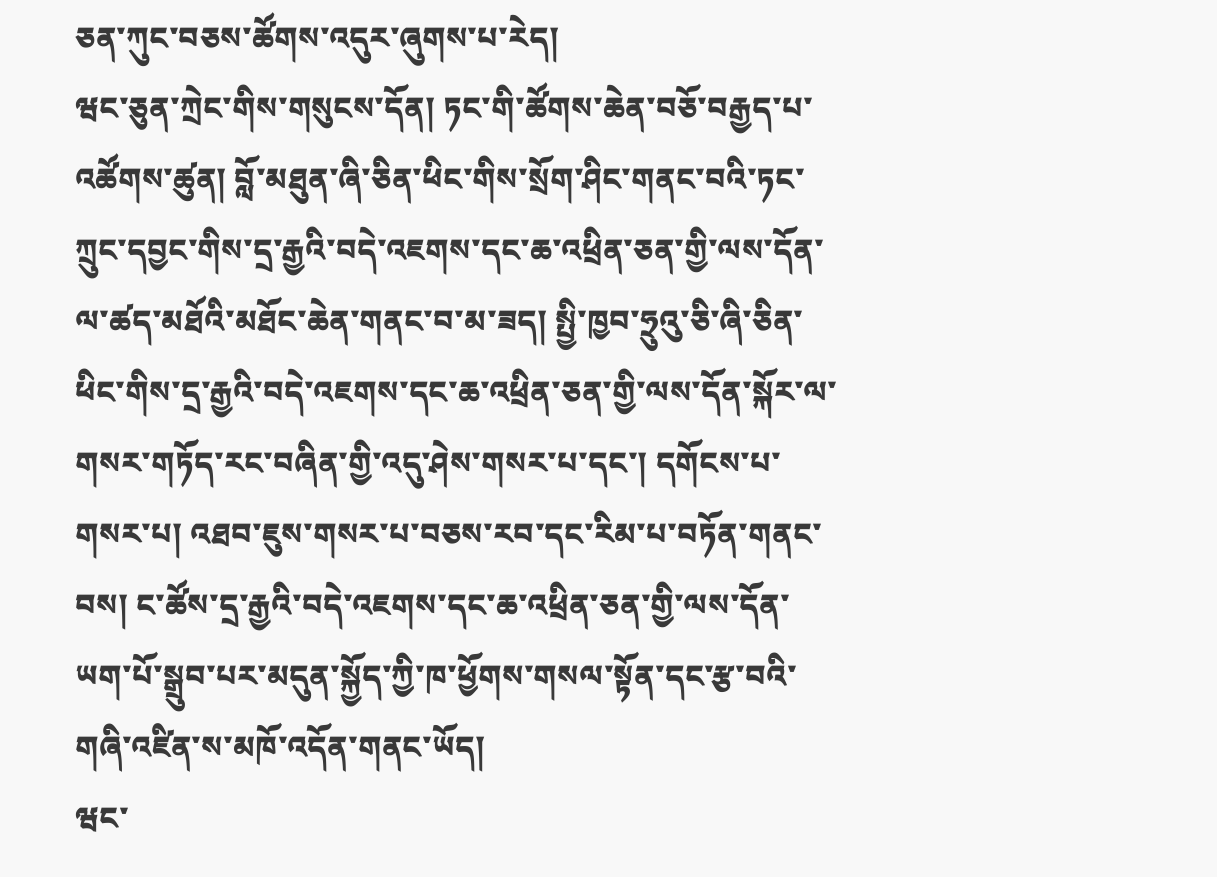ཅན་ཀུང་བཅས་ཚོགས་འདུར་ཞུགས་པ་རེད།
ཝང་ཅུན་ཀྲེང་གིས་གསུངས་དོན། ཏང་གི་ཚོགས་ཆེན་བཅོ་བརྒྱད་པ་འཚོགས་ཚུན། བློ་མཐུན་ཞི་ཅིན་ཕིང་གིས་སྲོག་ཤིང་གནང་བའི་ཏང་ཀྲུང་དབྱང་གིས་དྲ་རྒྱའི་བདེ་འཇགས་དང་ཆ་འཕྲིན་ཅན་གྱི་ལས་དོན་ལ་ཚད་མཐོའི་མཐོང་ཆེན་གནང་བ་མ་ཟད། སྤྱི་ཁྱབ་ཧྲུའུ་ཅི་ཞི་ཅིན་ཕིང་གིས་དྲ་རྒྱའི་བདེ་འཇགས་དང་ཆ་འཕྲིན་ཅན་གྱི་ལས་དོན་སྐོར་ལ་གསར་གཏོད་རང་བཞིན་གྱི་འདུ་ཤེས་གསར་པ་དང་། དགོངས་པ་གསར་པ། འཐབ་ཇུས་གསར་པ་བཅས་རབ་དང་རིམ་པ་བཏོན་གནང་བས། ང་ཚོས་དྲ་རྒྱའི་བདེ་འཇགས་དང་ཆ་འཕྲིན་ཅན་གྱི་ལས་དོན་ཡག་པོ་སྒྲུབ་པར་མདུན་སྐྱོད་ཀྱི་ཁ་ཕྱོགས་གསལ་སྟོན་དང་རྩ་བའི་གཞི་འཛིན་ས་མཁོ་འདོན་གནང་ཡོད།
ཝང་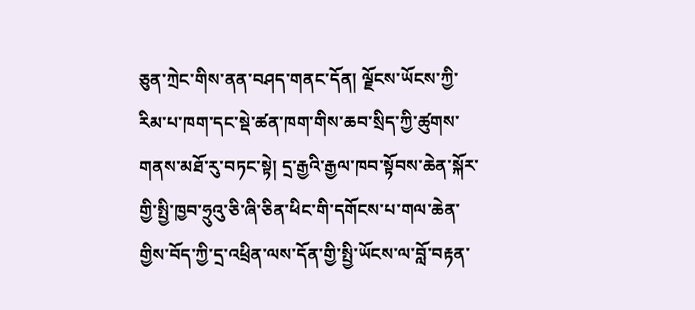ཅུན་ཀྲེང་གིས་ནན་བཤད་གནང་དོན། ལྗོངས་ཡོངས་ཀྱི་རིམ་པ་ཁག་དང་སྡེ་ཚན་ཁག་གིས་ཆབ་སྲིད་ཀྱི་ཚུགས་གནས་མཐོ་རུ་བཏང་སྟེ། དྲ་རྒྱའི་རྒྱལ་ཁབ་སྟོབས་ཆེན་སྐོར་གྱི་སྤྱི་ཁྱབ་ཧྲུའུ་ཅི་ཞི་ཅིན་ཕིང་གི་དགོངས་པ་གལ་ཆེན་གྱིས་བོད་ཀྱི་དྲ་འཕྲིན་ལས་དོན་གྱི་སྤྱི་ཡོངས་ལ་བློ་བརྟན་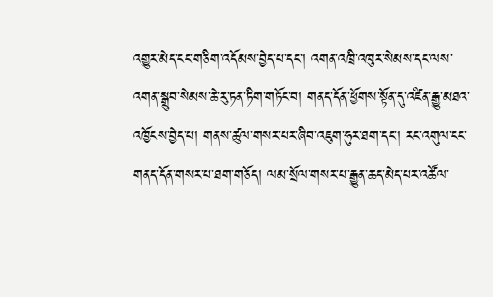འགྱུར་མེད་ངང་གཅིག་འདོམས་བྱེད་པ་དང་། འགན་འཁྲི་འཁུར་སེམས་དང་ལས་འགན་སྒྲུབ་སེམས་ཆེ་རུ་ཏན་ཏིག་གཏོང་བ། གནད་དོན་ཕྱོགས་སྟོན་དུ་འཛིན་རྒྱུ་མཐའ་འཁྱོངས་བྱེད་པ། གནས་ཚུལ་གསར་པར་ཞིབ་འཇུག་ཧུར་ཐག་དང་། རང་འགུལ་ངང་གནད་དོན་གསར་པ་ཐག་གཅོད། ལམ་སྲོལ་གསར་པ་རྒྱུན་ཆད་མེད་པར་འཚོལ་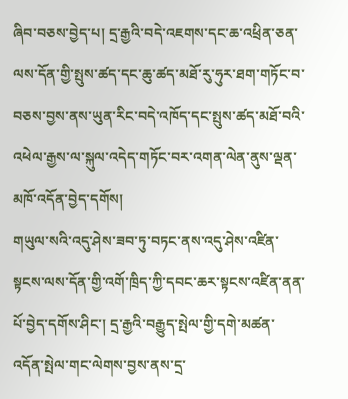ཞིབ་བཅས་བྱེད་པ། དྲ་རྒྱའི་བདེ་འཇགས་དང་ཆ་འཕྲིན་ཅན་ལས་དོན་གྱི་སྤུས་ཚད་དང་ཆུ་ཚད་མཐོ་རུ་ཧུར་ཐག་གཏོང་བ་བཅས་བྱས་ནས་ཡུན་རིང་བདེ་འཁོད་དང་སྤུས་ཚད་མཐོ་བའི་འཕེལ་རྒྱས་ལ་སྐུལ་འདེད་གཏོང་བར་འགན་ལེན་ནུས་ལྡན་མཁོ་འདོན་བྱེད་དགོས།
གཡུལ་སའི་འདུ་ཤེས་ཟབ་ཏུ་བཏང་ནས་འདུ་ཤེས་འཛིན་སྟངས་ལས་དོན་གྱི་འགོ་ཁྲིད་ཀྱི་དབང་ཆར་སྟངས་འཛིན་ནན་པོ་བྱེད་དགོས་ཤིང་། དྲ་རྒྱའི་བརྒྱུད་སྤེལ་གྱི་དགེ་མཚན་འདོན་སྤེལ་གང་ལེགས་བྱས་ནས་དྲ་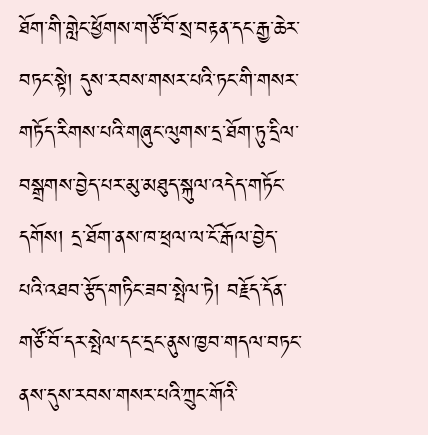ཐོག་གི་གླེང་ཕྱོགས་གཙོ་བོ་སྲ་བརྟན་དང་རྒྱ་ཆེར་བཏང་སྟེ། དུས་རབས་གསར་པའི་ཏང་གི་གསར་གཏོད་རིགས་པའི་གཞུང་ལུགས་དྲ་ཐོག་ཏུ་དྲིལ་བསྒྲགས་བྱེད་པར་མུ་མཐུད་སྐུལ་འདེད་གཏོང་དགོས། དྲ་ཐོག་ནས་ཁ་ཕྲལ་ལ་ངོ་རྒོལ་བྱེད་པའི་འཐབ་རྩོད་གཏིང་ཟབ་སྤེལ་ཏེ། བརྗོད་དོན་གཙོ་བོ་དར་སྤེལ་དང་དྲང་ནུས་ཁྱབ་གདལ་བཏང་ནས་དུས་རབས་གསར་པའི་ཀྲུང་གོའི་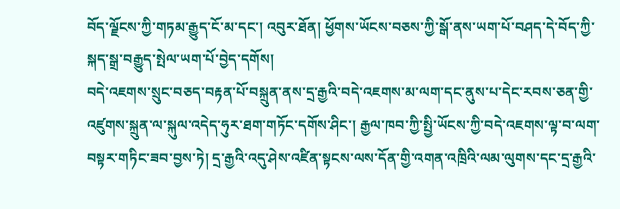བོད་ལྗོངས་ཀྱི་གཏམ་རྒྱུད་ངོ་མ་དང་། འབུར་ཐོན། ཕྱོགས་ཡོངས་བཅས་ཀྱི་སྒོ་ནས་ཡག་པོ་བཤད་དེ་བོད་ཀྱི་སྐད་སྒྲ་བརྒྱུད་སྤེལ་ཡག་པོ་བྱེད་དགོས།
བདེ་འཇགས་སྲུང་བཅད་བརྟན་པོ་བསྐྲུན་ནས་དྲ་རྒྱའི་བདེ་འཇགས་མ་ལག་དང་ནུས་པ་དེང་རབས་ཅན་གྱི་འཛུགས་སྐྲུན་ལ་སྐུལ་འདེད་ཧུར་ཐག་གཏོང་དགོས་ཤིང་། རྒྱལ་ཁབ་ཀྱི་སྤྱི་ཡོངས་ཀྱི་བདེ་འཇགས་ལྟ་བ་ལག་བསྟར་གཏིང་ཟབ་བྱས་ཏེ། དྲ་རྒྱའི་འདུ་ཤེས་འཛིན་སྟངས་ལས་དོན་གྱི་འགན་འཁྲིའི་ལམ་ལུགས་དང་དྲ་རྒྱའི་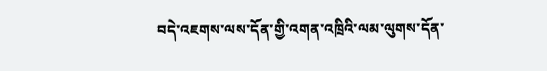བདེ་འཇགས་ལས་དོན་གྱི་འགན་འཁྲིའི་ལམ་ལུགས་དོན་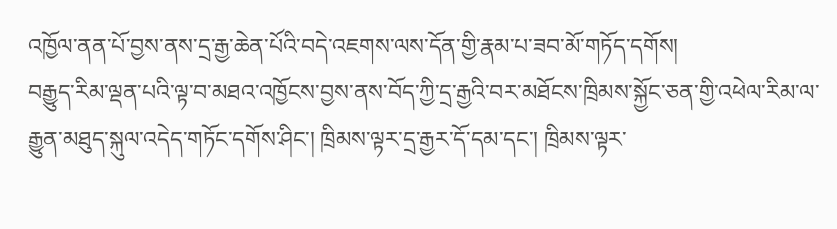འཁྱོལ་ནན་པོ་བྱས་ནས་དྲ་རྒྱ་ཆེན་པོའི་བདེ་འཇགས་ལས་དོན་གྱི་རྣམ་པ་ཟབ་མོ་གཏོད་དགོས།
བརྒྱུད་རིམ་ལྡན་པའི་ལྟ་བ་མཐའ་འཁྱོངས་བྱས་ནས་བོད་ཀྱི་དྲ་རྒྱའི་བར་མཐོངས་ཁྲིམས་སྐྱོང་ཅན་གྱི་འཕེལ་རིམ་ལ་རྒྱུན་མཐུད་སྐུལ་འདེད་གཏོང་དགོས་ཤིང་། ཁྲིམས་ལྟར་དྲ་རྒྱར་དོ་དམ་དང་། ཁྲིམས་ལྟར་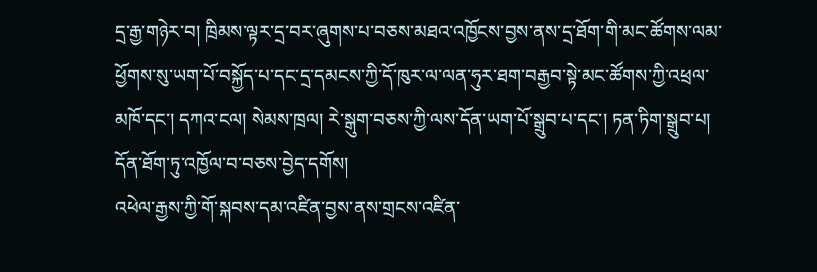དྲ་རྒྱ་གཉེར་བ། ཁྲིམས་ལྟར་དྲ་བར་ཞུགས་པ་བཅས་མཐའ་འཁྱོངས་བྱས་ནས་དྲ་ཐོག་གི་མང་ཚོགས་ལམ་ཕྱོགས་སུ་ཡག་པོ་བསྐྱོད་པ་དང་དྲ་དམངས་ཀྱི་དོ་ཁུར་ལ་ལན་ཧུར་ཐག་བརྒྱབ་སྟེ་མང་ཚོགས་ཀྱི་འཕྲལ་མཁོ་དང་། དཀའ་ངལ། སེམས་ཁྲལ། རེ་སྒུག་བཅས་ཀྱི་ལས་དོན་ཡག་པོ་སྒྲུབ་པ་དང་། ཏན་ཏིག་སྒྲུབ་པ། དོན་ཐོག་ཏུ་འཁྱོལ་བ་བཅས་བྱེད་དགོས།
འཕེལ་རྒྱས་ཀྱི་གོ་སྐབས་དམ་འཛིན་བྱས་ནས་གྲངས་འཛིན་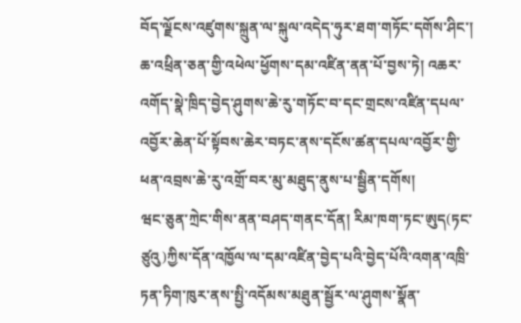བོད་ལྗོངས་འཛུགས་སྐྲུན་ལ་སྐུལ་འདེད་ཧུར་ཐག་གཏོང་དགོས་ཤིང་། ཆ་འཕྲིན་ཅན་གྱི་འཕེལ་ཕྱོགས་དམ་འཛིན་ནན་པོ་བྱས་ཏེ། འཆར་འགོད་སྣེ་ཁྲིད་བྱེད་ཤུགས་ཆེ་རུ་གཏོང་བ་དང་གྲངས་འཛིན་དཔལ་འབྱོར་ཆེན་པོ་སྟོབས་ཆེར་བཏང་ནས་དངོས་ཚན་དཔལ་འབྱོར་གྱི་ཕན་འབྲས་ཆེ་རུ་འགྲོ་བར་མུ་མཐུད་ནུས་པ་སྦྱིན་དགོས།
ཝང་ཅུན་ཀྲེང་གིས་ནན་བཤད་གནང་དོན། རིམ་ཁག་ཏང་ཨུད(ཏང་ཙུའུ)ཀྱིས་དོན་འཁྱོལ་ལ་དམ་འཛིན་བྱེད་པའི་བྱེད་པོའི་འགན་འཁྲི་ཏན་ཏིག་ཁུར་ནས་སྤྱི་འདོམས་མཐུན་སྦྱོར་ལ་ཤུགས་སྣོན་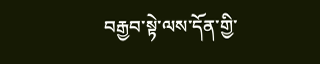བརྒྱབ་སྟེ་ལས་དོན་གྱི་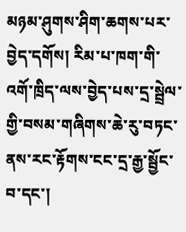མཉམ་ཤུགས་ཤིག་ཆགས་པར་བྱེད་དགོས། རིམ་པ་ཁག་གི་འགོ་ཁྲིད་ལས་བྱེད་པས་དྲ་སྦྲེལ་གྱི་བསམ་གཞིགས་ཆེ་རུ་བཏང་ནས་རང་རྟོགས་ངང་དྲ་རྒྱ་སྦྱོང་བ་དང་།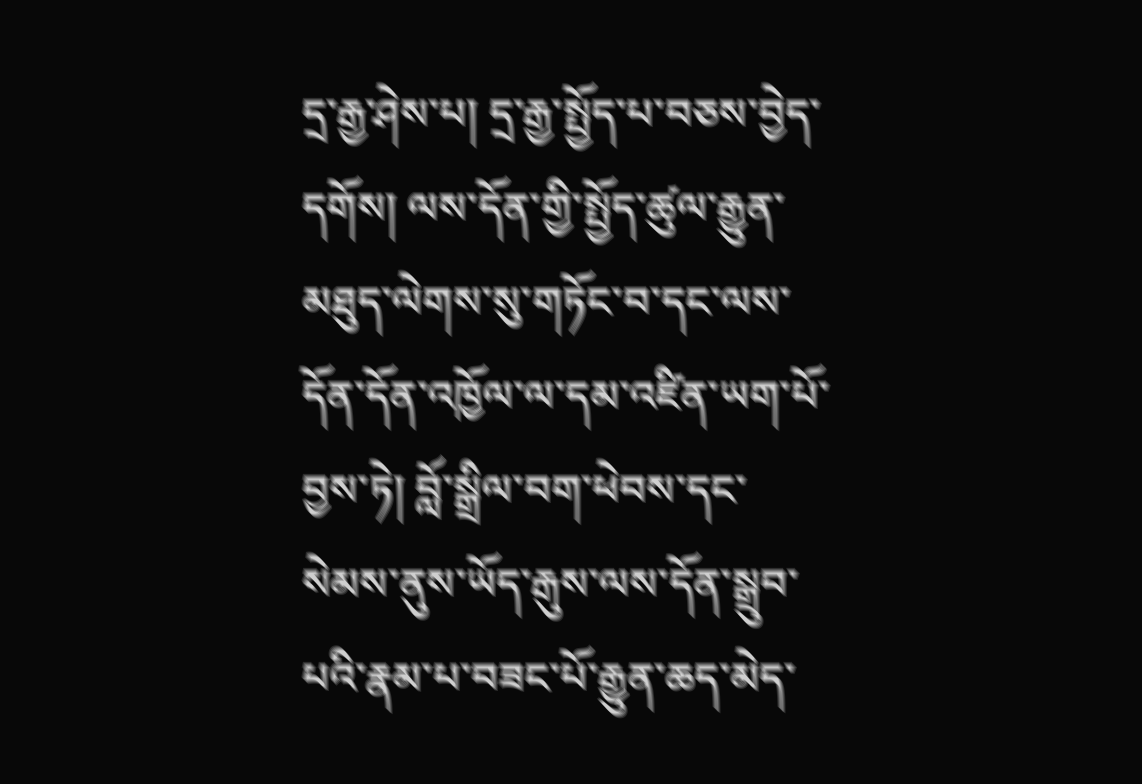དྲ་རྒྱ་ཤེས་པ། དྲ་རྒྱ་སྤྱོད་པ་བཅས་བྱེད་དགོས། ལས་དོན་གྱི་སྤྱོད་ཚུལ་རྒྱུན་མཐུད་ལེགས་སུ་གཏོང་བ་དང་ལས་དོན་དོན་འཁྱོལ་ལ་དམ་འཛིན་ཡག་པོ་བྱས་ཏེ། བློ་སྒྲིལ་བག་ཕེབས་དང་སེམས་ནུས་ཡོད་རྒུས་ལས་དོན་སྒྲུབ་པའི་རྣམ་པ་བཟང་པོ་རྒྱུན་ཆད་མེད་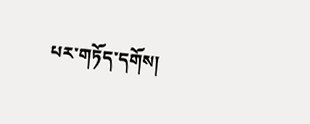པར་གཏོད་དགོས།